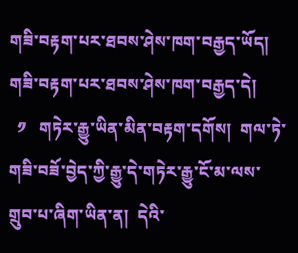གཟི་བརྟག་པར་ཐབས་ཤེས་ཁག་བརྒྱད་ཡོད།
གཟི་བརྟག་པར་ཐབས་ཤེས་ཁག་བརྒྱད་དེ།
  ༡   གཏེར་རྒྱུ་ཡིན་མིན་བརྟག་དགོས།  གལ་ཏེ་གཟི་བཟོ་བྱེད་ཀྱི་རྒྱུ་དེ་གཏེར་རྒྱུ་ངོ་མ་ལས་གྲུབ་པ་ཞིག་ཡིན་ན།  དེའི་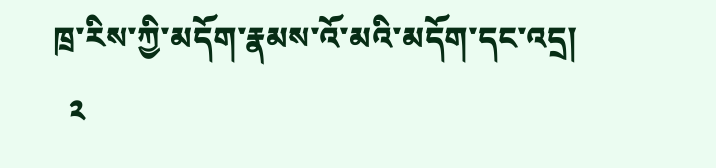ཁྲ་རིས་ཀྱི་མདོག་རྣམས་འོ་མའི་མདོག་དང་འདྲ།
  ༢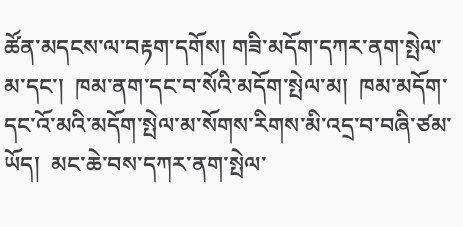ཚོན་མདངས་ལ་བརྟག་དགོས། གཟི་མདོག་དཀར་ནག་སྤེལ་མ་དང་།  ཁམ་ནག་དང་བ་སོའི་མདོག་སྤེལ་མ།  ཁམ་མདོག་དང་འོ་མའི་མདོག་སྤེལ་མ་སོགས་རིགས་མི་འདྲ་བ་བཞི་ཙམ་ཡོད།  མང་ཆེ་བས་དཀར་ནག་སྤེལ་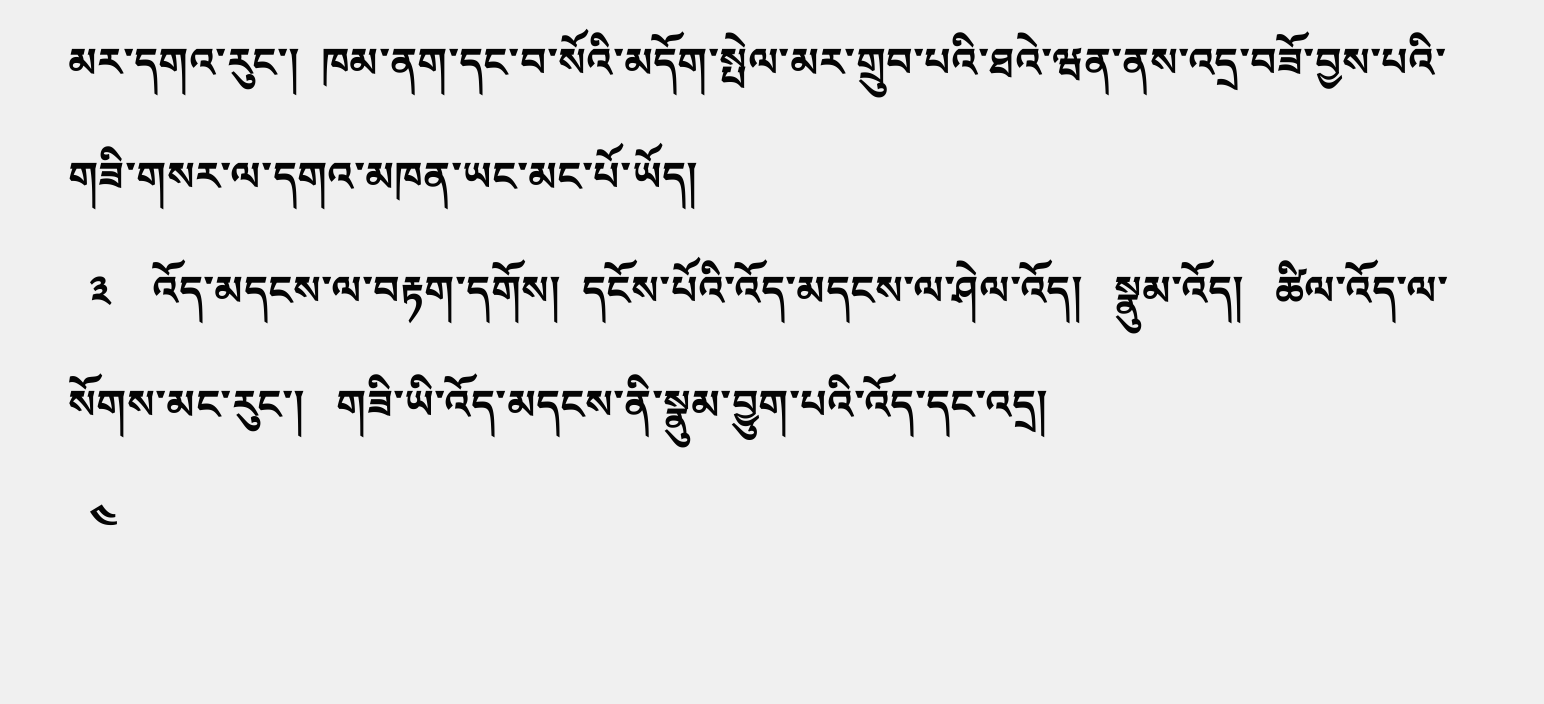མར་དགའ་རུང་།  ཁམ་ནག་དང་བ་སོའི་མདོག་སྤེལ་མར་གྲུབ་པའི་ཐའེ་ཝན་ནས་འདྲ་བཟོ་བྱས་པའི་གཟི་གསར་ལ་དགའ་མཁན་ཡང་མང་པོ་ཡོད།
  ༣    འོད་མདངས་ལ་བརྟག་དགོས།  དངོས་པོའི་འོད་མདངས་ལ་ཤེལ་འོད།   སྣུམ་འོད།   ཚིལ་འོད་ལ་སོགས་མང་རུང་།   གཟི་ཡི་འོད་མདངས་ནི་སྣུམ་བྱུག་པའི་འོད་དང་འདྲ།
  ༤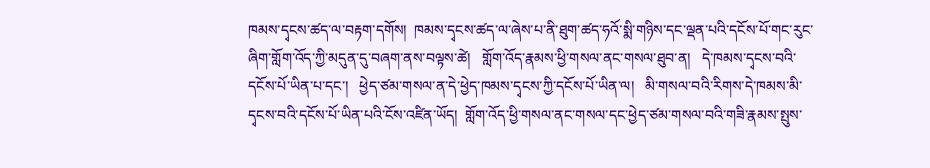ཁམས་དྭངས་ཚད་ལ་བརྟག་དགོས།  ཁམས་དྭངས་ཚད་ལ་ཞེས་པ་ནི་ཐུག་ཚད་ཧའོ་སྨི་གཉིས་དང་ལྡན་པའི་དངོས་པོ་གང་རུང་ཞིག་གློག་འོད་ཀྱི་མདུན་དུ་བཞག་ནས་བལྟས་ཚེ།   གློག་འོད་རྣམས་ཕྱི་གསལ་ནང་གསལ་ཐུབ་ན།   དེ་ཁམས་དྭངས་བའི་དངོས་པོ་ཡིན་པ་དང་།   ཕྱེད་ཙམ་གསལ་ན་དེ་ཕྱེད་ཁམས་དྭངས་ཀྱི་དངོས་པོ་ཡིན་ལ།   མི་གསལ་བའི་རིགས་དེ་ཁམས་མི་དྭངས་བའི་དངོས་པོ་ཡིན་པའི་ངོས་འཛིན་ཡོད།  གློག་འོད་ཕྱི་གསལ་ནང་གསལ་དང་ཕྱེད་ཙམ་གསལ་བའི་གཟི་རྣམས་སྤུས་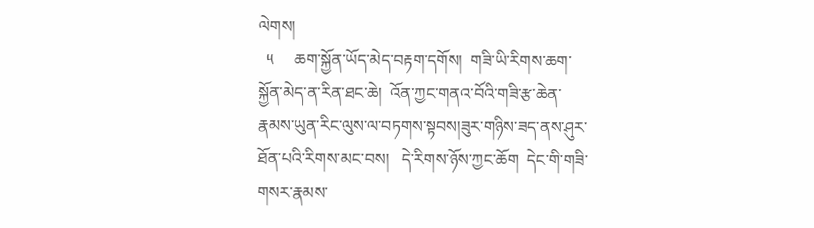ལེགས།
  ༥     ཆག་སྐྱོན་ཡོད་མེད་བརྟག་དགོས།  གཟི་ཡི་རིགས་ཆག་སྐྱོན་མེད་ན་རིན་ཐང་ཆེ།  འོན་ཀྱང་གནའ་བོའི་གཟི་རྩ་ཆེན་རྣམས་ཡུན་རིང་ལུས་ལ་བཏགས་སྟབས།ཟུར་གཉིས་ཟད་ནས་ཤུར་ཐོན་པའི་རིགས་མང་བས།   དེ་རིགས་ཉོས་ཀྱང་ཆོག  དེང་གི་གཟི་གསར་རྣམས་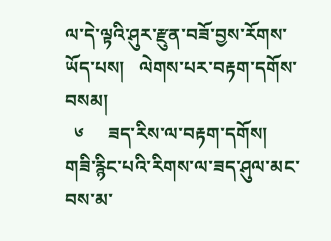ལ་དེ་ལྟའི་ཤུར་རྫུན་བཟོ་བྱས་རོགས་ཡོད་པས།   ལེགས་པར་བརྟག་དགོས་བསམ།
  ༦     ཟད་རིས་ལ་བརྟག་དགོས།   གཟི་རྙིང་པའི་རིགས་ལ་ཟད་ཤུལ་མང་བས་མ་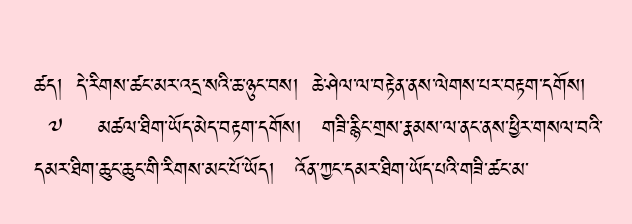ཚད།  དེ་རིགས་ཚང་མར་འདྲ་སའི་ཆ་ཉུང་བས།  ཆེ་ཤེལ་ལ་བརྟེན་ནས་ལེགས་པར་བརྟག་དགོས།
  ༧     མཚལ་ཐིག་ཡོད་མེད་བརྟག་དགོས།   གཟི་རྙིང་གྲས་རྣམས་ལ་ནང་ནས་ཕྱིར་གསལ་བའི་དམར་ཐིག་ཆུང་ཆུང་གི་རིགས་མང་པོ་ཡོད།   འོན་ཀྱང་དམར་ཐིག་ཡོད་པའི་གཟི་ཚང་མ་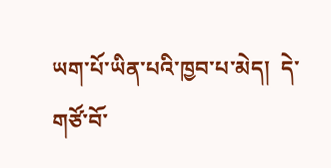ཡག་པོ་ཡིན་པའི་ཁྱབ་པ་མེད།  དེ་གཙོ་བོ་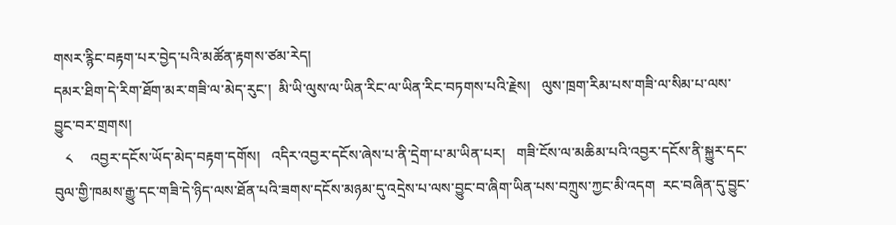གསར་རྙིང་བརྟག་པར་བྱེད་པའི་མཚོན་རྟགས་ཙམ་རེད།
དམར་ཐིག་དེ་རིག་ཐོག་མར་གཟི་ལ་མེད་རུང་།  མི་ཡི་ལུས་ལ་ཡིན་རིང་ལ་ཡིན་རིང་བཏགས་པའི་རྗེས།   ལུས་ཁྲག་རིམ་པས་གཟི་ལ་སིམ་པ་ལས་བྱུང་བར་གྲགས།
   ༨     འབྱར་དངོས་ཡོད་མེད་བརྟག་དགོས།   འདིར་འབྱར་དངོས་ཞེས་པ་ནི་དྲེག་པ་མ་ཡིན་པར།   གཟི་ངོས་ལ་མཆིམ་པའི་འབྱར་དངོས་ནི་སྐྱུར་དང་བུལ་གྱི་ཁམས་རྒྱུ་དང་གཟི་དེ་ཉིད་ལས་ཐོན་པའི་ཟགས་དངོས་མཉམ་དུ་འདྲེས་པ་ལས་བྱུང་བ་ཞིག་ཡིན་པས་བཀྲུས་ཀྱང་མི་འདག  རང་བཞིན་དུ་བྱུང་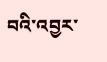བའི་འབྱར་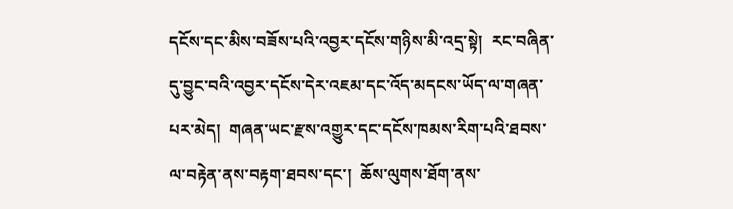དངོས་དང་མིས་བཟོས་པའི་འབྱར་དངོས་གཉིས་མི་འདྲ་སྟེ།  རང་བཞིན་དུ་བྱུང་བའི་འབྱར་དངོས་དེར་འཇམ་དང་འོད་མདངས་ཡོད་ལ་གཞན་པར་མེད།  གཞན་ཡང་རྫས་འགྱུར་དང་དངོས་ཁམས་རིག་པའི་ཐབས་ལ་བརྟེན་ནས་བརྟག་ཐབས་དང་།  ཆོས་ལུགས་ཐོག་ནས་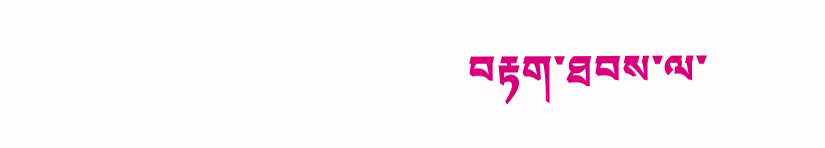བརྟག་ཐབས་ལ་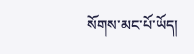སོགས་མང་པོ་ཡོད།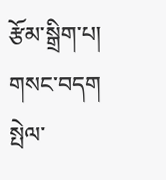རྩོམ་སྒྲིག་པ།  གསང་བདག  སྤེལ་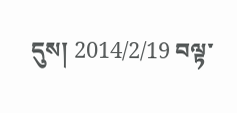དུས། 2014/2/19 བལྟ་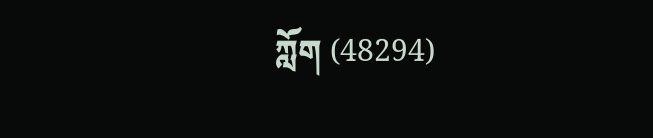ཀློག (48294)